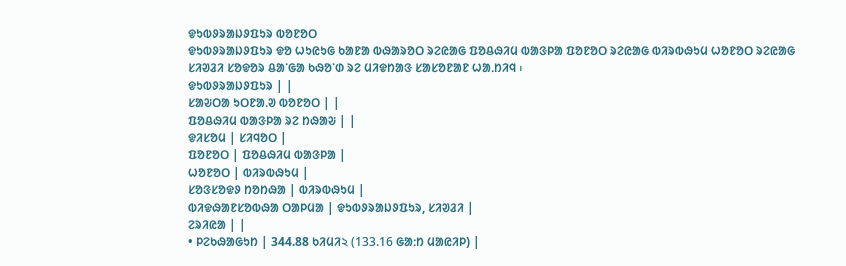ᱫᱩᱵᱽᱨᱟᱡᱽᱯᱩᱨ ᱵᱚᱱᱚᱛ
ᱫᱩᱵᱽᱨᱟᱡᱽᱯᱩᱨ ᱫᱚ ᱦᱩᱭᱩᱜ ᱠᱟᱱᱟ ᱵᱷᱟᱨᱚᱛ ᱨᱮᱭᱟᱜ ᱯᱚᱪᱷᱤᱢ ᱵᱟᱝᱞᱟ ᱯᱚᱱᱚᱛ ᱨᱮᱭᱟᱜ ᱵᱤᱨᱵᱷᱩᱢ ᱦᱚᱱᱚᱛ ᱨᱮᱭᱟᱜ ᱥᱤᱣᱲᱤ ᱥᱚᱫᱚᱨ ᱪᱟᱸᱜᱟ ᱠᱷᱚᱸᱰ ᱨᱮ ᱢᱤᱫᱴᱟᱝ ᱥᱟᱥᱚᱱᱟᱱ ᱦᱟᱹᱴᱤᱧ ᱾
ᱫᱩᱵᱽᱨᱟᱡᱽᱯᱩᱨ | |
ᱥᱟᱶᱛᱟ ᱩᱛᱱᱟᱹᱣ ᱵᱚᱱᱚᱛ | |
ᱯᱚᱪᱷᱤᱢ ᱵᱟᱝᱞᱟ ᱨᱮ ᱴᱷᱟᱶ | |
ᱫᱤᱥᱚᱢ | ᱥᱤᱧᱚᱛ |
ᱯᱚᱱᱚᱛ | ᱯᱚᱪᱷᱤᱢ ᱵᱟᱝᱞᱟ |
ᱦᱚᱱᱚᱛ | ᱵᱤᱨᱵᱷᱩᱢ |
ᱥᱚᱝᱥᱚᱫᱽ ᱴᱚᱴᱷᱟ | ᱵᱤᱨᱵᱷᱩᱢ |
ᱵᱤᱫᱷᱟᱱᱥᱚᱵᱷᱟ ᱛᱟᱞᱢᱟ | ᱫᱩᱵᱽᱨᱟᱡᱽᱯᱩᱨ, ᱥᱤᱣᱲᱤ |
ᱮᱨᱤᱭᱟ | |
• ᱞᱮᱠᱷᱟᱜᱩᱴ | 344.88 ᱠᱤᱢᱤ২ (133.16 ᱜᱟᱺᱴ ᱢᱟᱭᱤᱞ) |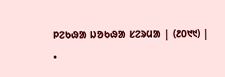ᱞᱮᱠᱷᱟ ᱡᱚᱠᱷᱟ ᱥᱮᱨᱢᱟ | (᱒᱐᱑᱑) |
•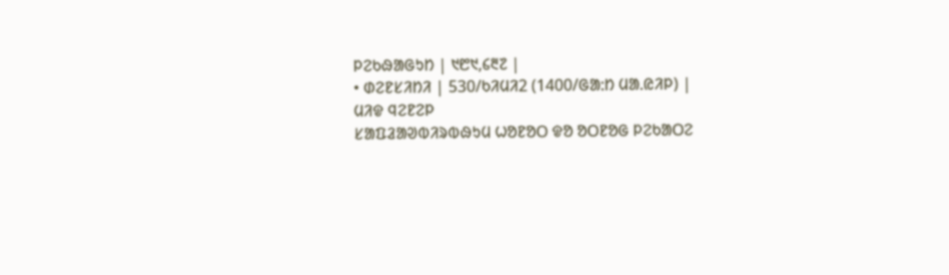ᱞᱮᱠᱷᱟᱜᱩᱴ | ᱑᱘᱑,᱔᱓᱗ |
• ᱰᱮᱱᱥᱤᱴᱤ | 530/ᱠᱤᱢᱤ2 (1400/ᱜᱟᱺᱴ ᱢᱟᱹᱭᱤᱞ) |
ᱢᱤᱫ ᱧᱮᱱᱮᱞ
ᱥᱟᱯᱲᱟᱣᱵᱤᱨᱵᱷᱩᱢ ᱦᱚᱱᱚᱛ ᱫᱚ ᱚᱛᱱᱚᱜ ᱞᱮᱠᱟᱛᱮ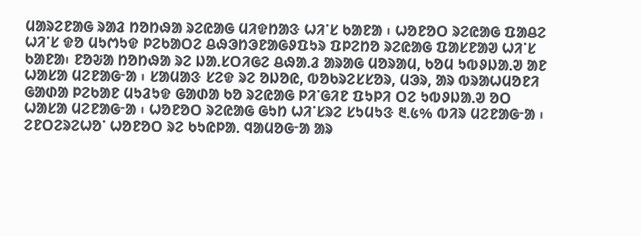ᱢᱟᱨᱮᱱᱟᱜ ᱨᱟᱲ ᱴᱚᱴᱷᱟ ᱨᱮᱭᱟᱜ ᱢᱤᱫᱴᱟᱝ ᱦᱤᱸᱥ ᱠᱟᱱᱟ ᱾ ᱦᱚᱱᱚᱛ ᱨᱮᱭᱟᱜ ᱯᱟᱪᱮ ᱦᱤᱸᱥ ᱫᱚ ᱢᱩᱬᱩᱫ ᱞᱮᱠᱟᱛᱮ ᱪᱷᱳᱴᱳᱱᱟᱜᱽᱯᱩᱨ ᱯᱞᱮᱴᱚ ᱨᱮᱭᱟᱜ ᱯᱟᱥᱱᱟᱣ ᱦᱤᱸᱥ ᱠᱟᱱᱟ᱾ ᱱᱚᱶᱟ ᱴᱚᱴᱷᱟ ᱨᱮ ᱡᱟᱹᱥᱛᱤᱜᱮ ᱪᱷᱟᱹᱲ ᱟᱨᱟᱜ ᱢᱚᱨᱟᱢ, ᱠᱚᱢ ᱩᱵᱽᱡᱟᱹᱣ ᱟᱱ ᱦᱟᱥᱟ ᱢᱮᱱᱟᱜᱼᱟ ᱾ ᱥᱟᱢᱟᱝ ᱥᱮᱫ ᱨᱮ ᱚᱡᱚᱭ, ᱵᱚᱠᱨᱮᱥᱥᱚᱨ, ᱢᱳᱨ, ᱟᱨ ᱵᱨᱟᱦᱢᱚᱱᱤ ᱜᱟᱰᱟ ᱞᱮᱠᱟᱱ ᱢᱩᱲᱩᱫ ᱜᱟᱰᱟ ᱠᱚ ᱨᱮᱭᱟᱜ ᱞᱤᱸᱜᱤᱱ ᱯᱩᱞᱤ ᱛᱮ ᱩᱵᱽᱡᱟᱹᱣ ᱚᱛ ᱦᱟᱥᱟ ᱢᱮᱱᱟᱜᱼᱟ ᱾ ᱦᱚᱱᱚᱛ ᱨᱮᱭᱟᱜ ᱜᱩᱴ ᱦᱤᱸᱥᱨᱮ ᱥᱩᱢᱩᱝ ᱓.᱕% ᱵᱤᱨ ᱢᱮᱱᱟᱜᱼᱟ ᱾ ᱮᱱᱛᱮᱨᱮᱦᱚᱸ ᱦᱚᱱᱚᱛ ᱨᱮ ᱠᱩᱭᱞᱟᱹ ᱧᱟᱢᱚᱜᱼᱟ ᱟᱨ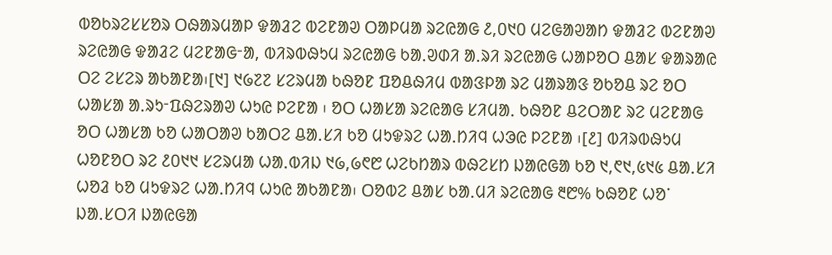ᱵᱚᱠᱨᱮᱥᱥᱚᱨ ᱛᱷᱟᱨᱢᱟᱞ ᱫᱟᱲᱮ ᱵᱮᱱᱟᱣ ᱛᱟᱞᱢᱟ ᱨᱮᱭᱟᱜ ᱒,᱐᱑᱐ ᱢᱮᱜᱟᱣᱟᱴ ᱫᱟᱲᱮ ᱵᱮᱱᱟᱣ ᱨᱮᱭᱟᱜ ᱫᱟᱲᱮ ᱢᱮᱱᱟᱜᱼᱟ, ᱵᱤᱨᱵᱷᱩᱢ ᱨᱮᱭᱟᱜ ᱠᱟᱹᱣᱰᱤ ᱟᱹᱨᱤ ᱨᱮᱭᱟᱜ ᱦᱟᱞᱚᱛ ᱪᱟᱥ ᱫᱟᱨᱟᱭ ᱛᱮ ᱮᱥᱮᱨ ᱟᱠᱟᱱᱟ᱾[᱑] ᱑᱙᱗᱗ ᱥᱮᱨᱢᱟ ᱠᱷᱚᱱ ᱯᱚᱪᱷᱤᱢ ᱵᱟᱝᱞᱟ ᱨᱮ ᱢᱟᱨᱟᱝ ᱚᱠᱚᱪ ᱨᱮ ᱚᱛ ᱦᱟᱥᱟ ᱟᱹᱨᱩᱼᱯᱷᱮᱨᱟᱣ ᱦᱩᱭ ᱞᱮᱱᱟ ᱾ ᱚᱛ ᱦᱟᱥᱟ ᱨᱮᱭᱟᱜ ᱥᱤᱢᱟᱹ ᱠᱷᱚᱱ ᱪᱮᱛᱟᱱ ᱨᱮ ᱢᱮᱱᱟᱜ ᱚᱛ ᱦᱟᱥᱟ ᱠᱚ ᱦᱟᱛᱟᱣ ᱠᱟᱛᱮ ᱪᱟᱹᱥᱤ ᱠᱚ ᱢᱩᱫᱨᱮ ᱦᱟᱹᱴᱤᱧ ᱦᱳᱭ ᱞᱮᱱᱟ ᱾[᱒] ᱵᱤᱨᱵᱷᱩᱢ ᱦᱚᱱᱚᱛ ᱨᱮ ᱒᱐᱑᱑ ᱥᱮᱨᱢᱟ ᱦᱟᱹᱵᱤᱡ ᱑᱙,᱙᱖᱘ ᱦᱮᱠᱴᱟᱨ ᱵᱷᱮᱥᱴ ᱡᱟᱭᱜᱟ ᱠᱚ ᱑,᱖᱑,᱕᱑᱕ ᱪᱟᱹᱥᱤ ᱦᱚᱲ ᱠᱚ ᱢᱩᱫᱨᱮ ᱦᱟᱹᱴᱤᱧ ᱦᱩᱭ ᱟᱠᱟᱱᱟ᱾ ᱛᱚᱵᱮ ᱪᱟᱥ ᱠᱟᱹᱢᱤ ᱨᱮᱭᱟᱜ ᱓᱘% ᱠᱷᱚᱱ ᱦᱚᱸ ᱡᱟᱹᱥᱛᱤ ᱡᱟᱭᱜᱟ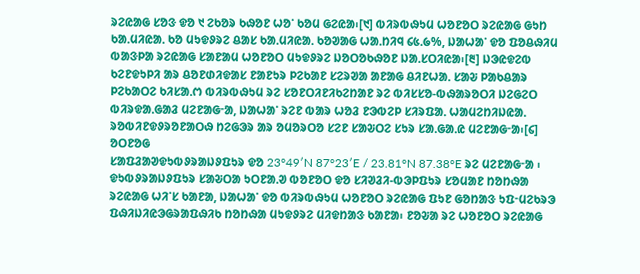ᱨᱮᱭᱟᱜ ᱥᱚᱝ ᱫᱚ ᱑ ᱮᱠᱚᱨ ᱠᱷᱚᱱ ᱦᱚᱸ ᱠᱚᱢ ᱜᱮᱭᱟ᱾[᱑] ᱵᱤᱨᱵᱷᱩᱢ ᱦᱚᱱᱚᱛ ᱨᱮᱭᱟᱜ ᱜᱩᱴ ᱠᱟᱹᱢᱤᱭᱟᱹ ᱠᱚ ᱢᱩᱫᱽᱨᱮ ᱪᱟᱥ ᱠᱟᱹᱢᱤᱭᱟᱹ ᱠᱚᱣᱟᱜ ᱦᱟᱹᱴᱤᱧ ᱔᱕ᱹ᱙%, ᱡᱟᱦᱟᱸ ᱫᱚ ᱯᱚᱪᱷᱤᱢ ᱵᱟᱝᱞᱟ ᱨᱮᱭᱟᱜ ᱥᱟᱱᱟᱢ ᱦᱚᱱᱚᱛ ᱢᱩᱫᱽᱨᱮ ᱡᱚᱛᱚᱠᱷᱚᱱ ᱡᱟᱹᱥᱛᱤᱭᱟ᱾[᱓] ᱡᱳᱭᱫᱮᱵ ᱠᱮᱱᱫᱩᱞᱤ ᱟᱨ ᱪᱚᱱᱰᱤᱫᱟᱥ ᱱᱟᱱᱩᱨ ᱞᱮᱠᱟᱱ ᱥᱮᱨᱣᱟ ᱟᱱᱟᱜ ᱪᱤᱱᱦᱟᱹ ᱥᱟᱶ ᱞᱟᱠᱪᱟᱨ ᱞᱮᱠᱟᱛᱮ ᱠᱤᱥᱟᱹᱬ ᱵᱤᱨᱵᱷᱩᱢ ᱨᱮ ᱥᱚᱱᱛᱤᱱᱤᱠᱮᱴᱟᱱ ᱨᱮ ᱵᱤᱥᱥᱚ-ᱵᱷᱟᱨᱚᱛᱤ ᱡᱮᱜᱮᱛ ᱵᱤᱨᱫᱟᱹᱜᱟᱲ ᱢᱮᱱᱟᱜᱼᱟ, ᱡᱟᱦᱟᱸ ᱨᱮᱱ ᱵᱟᱨ ᱦᱚᱲ ᱱᱳᱵᱮᱞ ᱥᱤᱨᱯᱟᱹ ᱦᱟᱢᱮᱴᱤᱡᱭᱟᱹ ᱨᱚᱵᱤᱱᱫᱽᱨᱚᱱᱟᱛᱷ ᱴᱮᱜᱳᱨ ᱟᱨ ᱚᱢᱚᱨᱛᱚ ᱥᱮᱱ ᱥᱟᱶᱛᱮ ᱥᱩᱨ ᱥᱟᱹᱜᱟᱹᱭ ᱢᱮᱱᱟᱜᱼᱟ᱾[᱔]
ᱚᱛᱱᱚᱜ
ᱥᱟᱯᱲᱟᱣᱫᱩᱵᱽᱨᱟᱡᱽᱯᱩᱨ ᱫᱚ 23°49′N 87°23′E / 23.81°N 87.38°E ᱨᱮ ᱢᱮᱱᱟᱜᱼᱟ ᱾
ᱫᱩᱵᱽᱨᱟᱡᱽᱯᱩᱨ ᱥᱟᱶᱛᱟ ᱩᱛᱱᱟᱹᱣ ᱵᱚᱱᱚᱛ ᱫᱚ ᱥᱤᱣᱲᱤ-ᱵᱳᱞᱯᱩᱨ ᱥᱚᱢᱟᱱ ᱴᱚᱴᱷᱟ ᱨᱮᱭᱟᱜ ᱦᱤᱸᱥ ᱠᱟᱱᱟ, ᱡᱟᱦᱟᱸ ᱫᱚ ᱵᱤᱨᱵᱷᱩᱢ ᱦᱚᱱᱚᱛ ᱨᱮᱭᱟᱜ ᱯᱩᱱ ᱜᱚᱴᱟᱝ ᱩᱯᱼᱢᱮᱠᱨᱳ ᱯᱷᱤᱡᱤᱭᱳᱜᱨᱟᱯᱷᱤᱠ ᱴᱚᱴᱷᱟ ᱢᱩᱫᱽᱨᱮ ᱢᱤᱫᱴᱟᱝ ᱠᱟᱱᱟ᱾ ᱱᱚᱶᱟ ᱨᱮ ᱦᱚᱱᱚᱛ ᱨᱮᱭᱟᱜ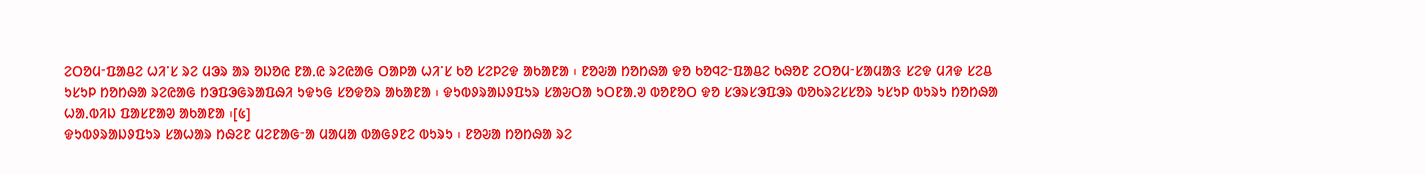ᱮᱛᱚᱢᱼᱯᱟᱪᱮ ᱦᱤᱸᱥ ᱨᱮ ᱢᱳᱨ ᱟᱨ ᱚᱡᱚᱭ ᱱᱟᱹᱭ ᱨᱮᱭᱟᱜ ᱛᱟᱞᱟ ᱦᱤᱸᱥ ᱠᱚ ᱥᱮᱞᱮᱫ ᱟᱠᱟᱱᱟ ᱾ ᱱᱚᱶᱟ ᱴᱚᱴᱷᱟ ᱫᱚ ᱠᱚᱧᱮᱼᱯᱟᱪᱮ ᱠᱷᱚᱱ ᱮᱛᱚᱢᱼᱥᱟᱢᱟᱝ ᱥᱮᱫ ᱢᱤᱫ ᱥᱮᱪ ᱩᱥᱩᱞ ᱴᱚᱴᱷᱟ ᱨᱮᱭᱟᱜ ᱴᱳᱯᱳᱜᱨᱟᱯᱷᱤ ᱩᱫᱩᱜ ᱥᱚᱫᱚᱨ ᱟᱠᱟᱱᱟ ᱾ ᱫᱩᱵᱽᱨᱟᱡᱽᱯᱩᱨ ᱥᱟᱶᱛᱟ ᱩᱛᱱᱟᱹᱣ ᱵᱚᱱᱚᱛ ᱫᱚ ᱥᱳᱨᱥᱳᱯᱳᱨ ᱵᱚᱠᱨᱮᱥᱥᱚᱨ ᱩᱥᱩᱞ ᱵᱩᱨᱩ ᱴᱚᱴᱷᱟ ᱦᱟᱹᱵᱤᱡ ᱯᱟᱥᱱᱟᱣ ᱟᱠᱟᱱᱟ ᱾[᱕]
ᱫᱩᱵᱽᱨᱟᱡᱽᱯᱩᱨ ᱥᱟᱦᱟᱨ ᱴᱷᱮᱱ ᱢᱮᱱᱟᱜᱼᱟ ᱢᱟᱢᱟ ᱵᱟᱜᱽᱱᱮ ᱵᱩᱨᱩ ᱾ ᱱᱚᱶᱟ ᱴᱚᱴᱷᱟ ᱨᱮ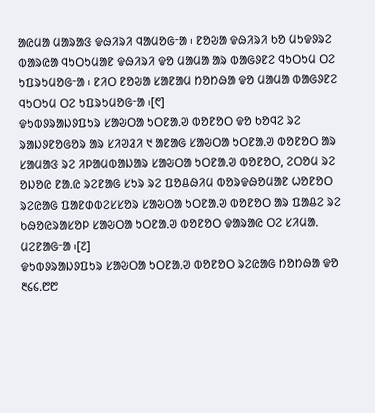ᱟᱭᱢᱟ ᱢᱟᱨᱟᱝ ᱫᱷᱤᱨᱤ ᱧᱟᱢᱚᱜᱼᱟ ᱾ ᱱᱚᱶᱟ ᱫᱷᱤᱨᱤ ᱠᱚ ᱢᱩᱫᱽᱨᱮ ᱵᱟᱨᱭᱟ ᱧᱩᱛᱩᱢᱟᱱ ᱫᱷᱤᱨᱤ ᱫᱚ ᱢᱟᱢᱟ ᱟᱨ ᱵᱟᱜᱽᱱᱮ ᱧᱩᱛᱩᱢ ᱛᱮ ᱩᱯᱨᱩᱢᱚᱜᱼᱟ ᱾ ᱱᱤᱛ ᱱᱚᱶᱟ ᱥᱟᱱᱟᱢ ᱴᱚᱴᱷᱟ ᱫᱚ ᱢᱟᱢᱟ ᱵᱟᱜᱽᱱᱮ ᱧᱩᱛᱩᱢ ᱛᱮ ᱩᱯᱨᱩᱢᱚᱜᱼᱟ ᱾[᱖]
ᱫᱩᱵᱽᱨᱟᱡᱽᱯᱩᱨ ᱥᱟᱶᱛᱟ ᱩᱛᱱᱟᱹᱣ ᱵᱚᱱᱚᱛ ᱫᱚ ᱠᱚᱧᱮ ᱨᱮ ᱨᱟᱡᱽᱱᱚᱜᱚᱨ ᱟᱨ ᱥᱤᱣᱲᱤ ᱑ ᱟᱱᱟᱜ ᱥᱟᱶᱛᱟ ᱩᱛᱱᱟᱹᱣ ᱵᱚᱱᱚᱛ ᱟᱨ ᱥᱟᱢᱟᱝ ᱨᱮ ᱤᱞᱟᱢᱵᱟᱡᱟᱨ ᱥᱟᱶᱛᱟ ᱩᱛᱱᱟᱹᱣ ᱵᱚᱱᱚᱛ, ᱮᱛᱚᱢ ᱨᱮ ᱚᱡᱚᱭ ᱱᱟᱹᱭ ᱨᱮᱱᱟᱜ ᱥᱩᱨ ᱨᱮ ᱯᱚᱪᱷᱤᱢ ᱵᱚᱨᱫᱷᱚᱢᱟᱱ ᱦᱚᱱᱚᱛ ᱨᱮᱭᱟᱜ ᱯᱟᱱᱰᱵᱮᱥᱥᱚᱨ ᱥᱟᱶᱛᱟ ᱩᱛᱱᱟᱹᱣ ᱵᱚᱱᱚᱛ ᱟᱨ ᱯᱟᱪᱮ ᱨᱮ ᱠᱷᱚᱭᱨᱟᱥᱚᱞ ᱥᱟᱶᱛᱟ ᱩᱛᱱᱟᱹᱣ ᱵᱚᱱᱚᱛ ᱫᱟᱨᱟᱭ ᱛᱮ ᱥᱤᱢᱟᱹ ᱢᱮᱱᱟᱜᱼᱟ ᱾[᱗]
ᱫᱩᱵᱽᱨᱟᱡᱽᱯᱩᱨ ᱥᱟᱶᱛᱟ ᱩᱛᱱᱟᱹᱣ ᱵᱚᱱᱚᱛ ᱨᱮᱭᱟᱜ ᱴᱚᱴᱷᱟ ᱫᱚ ᱓᱔᱔ᱹ᱘᱘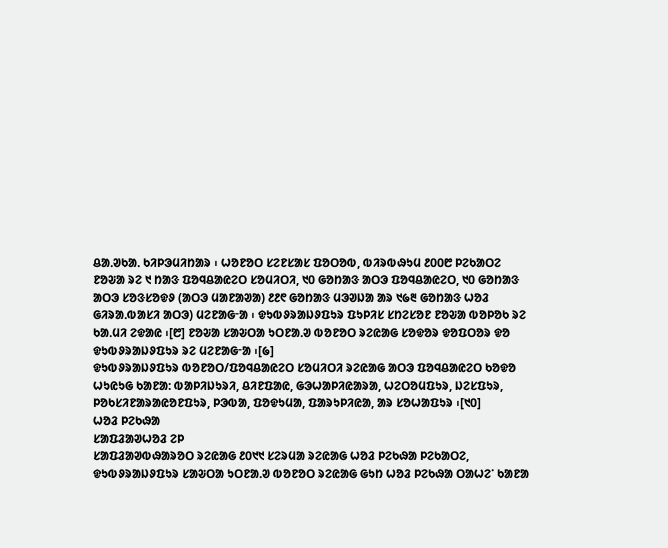ᱪᱟᱹᱣᱠᱟᱹ ᱠᱤᱞᱳᱢᱤᱴᱟᱨ ᱾ ᱦᱚᱱᱚᱛ ᱥᱮᱱᱥᱟᱥ ᱯᱚᱛᱚᱵ, ᱵᱤᱨᱵᱷᱩᱢ ᱒᱐᱐᱘ ᱞᱮᱠᱟᱛᱮ ᱱᱚᱶᱟ ᱨᱮ ᱑ ᱴᱟᱝ ᱯᱚᱧᱪᱟᱭᱮᱛ ᱥᱚᱢᱤᱛᱤ, ᱑᱐ ᱜᱚᱴᱟᱝ ᱟᱛᱳ ᱯᱚᱧᱪᱟᱭᱮᱛ, ᱑᱐ ᱜᱚᱴᱟᱝ ᱟᱛᱳ ᱥᱚᱝᱥᱚᱫᱽ (ᱟᱛᱳ ᱢᱟᱱᱟᱣᱟ) ᱒᱒᱖ ᱜᱚᱴᱟᱝ ᱢᱳᱣᱡᱟ ᱟᱨ ᱑᱙᱓ ᱜᱚᱴᱟᱝ ᱦᱚᱲ ᱜᱤᱨᱟᱹᱵᱟᱥᱤ ᱟᱛᱳ) ᱢᱮᱱᱟᱜᱼᱟ ᱾ ᱫᱩᱵᱽᱨᱟᱡᱽᱯᱩᱨ ᱯᱩᱞᱤᱥ ᱥᱴᱮᱥᱚᱱ ᱱᱚᱶᱟ ᱵᱚᱞᱚᱠ ᱨᱮ ᱠᱟᱹᱢᱤ ᱮᱫᱟᱭ ᱾[᱘] ᱱᱚᱶᱟ ᱥᱟᱶᱛᱟ ᱩᱛᱱᱟᱹᱣ ᱵᱚᱱᱚᱛ ᱨᱮᱭᱟᱜ ᱥᱚᱫᱚᱨ ᱫᱚᱯᱛᱚᱨ ᱫᱚ ᱫᱩᱵᱽᱨᱟᱡᱽᱯᱩᱨ ᱨᱮ ᱢᱮᱱᱟᱜᱼᱟ ᱾[᱙]
ᱫᱩᱵᱽᱨᱟᱡᱽᱯᱩᱨ ᱵᱚᱱᱚᱛ/ᱯᱚᱧᱪᱟᱭᱮᱛ ᱥᱚᱢᱤᱛᱤ ᱨᱮᱭᱟᱜ ᱟᱛᱳ ᱯᱚᱧᱪᱟᱭᱮᱛ ᱠᱚᱫᱚ ᱦᱩᱭᱩᱜ ᱠᱟᱱᱟ: ᱵᱟᱞᱤᱡᱩᱨᱤ, ᱪᱤᱱᱯᱟᱭ, ᱜᱳᱦᱟᱞᱤᱭᱟᱨᱟ, ᱦᱮᱛᱚᱢᱯᱩᱨ, ᱡᱮᱥᱯᱩᱨ, ᱞᱚᱠᱥᱤᱱᱟᱨᱟᱭᱚᱱᱯᱩᱨ, ᱞᱳᱵᱟ, ᱯᱚᱫᱩᱢᱟ, ᱯᱟᱨᱩᱞᱤᱭᱟ, ᱟᱨ ᱥᱚᱦᱟᱯᱩᱨ ᱾[᱑᱐]
ᱦᱚᱲ ᱞᱮᱠᱷᱟ
ᱥᱟᱯᱲᱟᱣᱦᱚᱲ ᱮᱞ
ᱥᱟᱯᱲᱟᱣᱵᱷᱟᱨᱚᱛ ᱨᱮᱭᱟᱜ ᱒᱐᱑᱑ ᱥᱮᱨᱢᱟ ᱨᱮᱭᱟᱜ ᱦᱚᱲ ᱞᱮᱠᱷᱟ ᱞᱮᱠᱟᱛᱮ, ᱫᱩᱵᱽᱨᱟᱡᱽᱯᱩᱨ ᱥᱟᱶᱛᱟ ᱩᱛᱱᱟᱹᱣ ᱵᱚᱱᱚᱛ ᱨᱮᱭᱟᱜ ᱜᱩᱴ ᱦᱚᱲ ᱞᱮᱠᱷᱟ ᱛᱟᱦᱮᱸ ᱠᱟᱱᱟ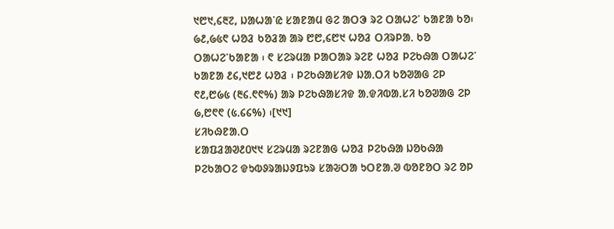᱑᱘᱑,᱔᱓᱗, ᱡᱟᱦᱟᱸᱭ ᱥᱟᱱᱟᱢ ᱜᱮ ᱟᱛᱳ ᱨᱮ ᱛᱟᱦᱮᱸ ᱠᱟᱱᱟ ᱠᱚ᱾ ᱙᱒,᱙᱕᱖ ᱦᱚᱲ ᱠᱚᱲᱟ ᱟᱨ ᱘᱘,᱔᱘᱑ ᱦᱚᱲ ᱛᱤᱨᱞᱟᱹ ᱠᱚ ᱛᱟᱦᱮᱸᱠᱟᱱᱟ ᱾ ᱖ ᱥᱮᱨᱢᱟ ᱞᱟᱛᱟᱨ ᱨᱮᱱ ᱦᱚᱲ ᱞᱮᱠᱷᱟ ᱛᱟᱦᱮᱸ ᱠᱟᱱᱟ ᱒᱔,᱑᱘᱒ ᱦᱚᱲ ᱾ ᱞᱮᱠᱷᱟᱥᱤᱫ ᱡᱟᱹᱛᱤ ᱠᱚᱣᱟᱜ ᱮᱞ ᱖᱒,᱘᱙᱕ (᱓᱔ᱹ᱖᱖%) ᱟᱨ ᱞᱮᱠᱷᱟᱥᱤᱫ ᱟᱹᱫᱤᱵᱟᱹᱥᱤ ᱠᱚᱣᱟᱜ ᱮᱞ ᱙,᱘᱖᱖ (᱕ᱹ᱔᱔%) ᱾[᱑᱑]
ᱥᱤᱠᱷᱱᱟᱹᱛ
ᱥᱟᱯᱲᱟᱣ᱒᱐᱑᱑ ᱥᱮᱨᱢᱟ ᱨᱮᱱᱟᱜ ᱦᱚᱲ ᱞᱮᱠᱷᱟ ᱡᱚᱠᱷᱟ ᱞᱮᱠᱟᱛᱮ ᱫᱩᱵᱽᱨᱟᱡᱽᱯᱩᱨ ᱥᱟᱶᱛᱟ ᱩᱛᱱᱟᱹᱣ ᱵᱚᱱᱚᱛ ᱨᱮ ᱚᱞ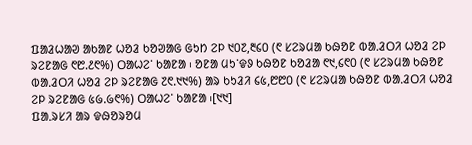ᱯᱟᱲᱦᱟᱣ ᱟᱠᱟᱱ ᱦᱚᱲ ᱠᱚᱣᱟᱜ ᱜᱩᱴ ᱮᱞ ᱑᱐᱗,᱓᱔᱐ (᱖ ᱥᱮᱨᱢᱟ ᱠᱷᱚᱱ ᱵᱟᱹᱲᱛᱤ ᱦᱚᱲ ᱮᱞ ᱨᱮᱱᱟᱜ ᱖᱘.᱒᱖%) ᱛᱟᱦᱮᱸ ᱠᱟᱱᱟ ᱾ ᱚᱱᱟ ᱢᱩᱸᱫᱽ ᱠᱷᱚᱱ ᱠᱚᱲᱟ ᱖᱑,᱔᱖᱐ (᱖ ᱥᱮᱨᱢᱟ ᱠᱷᱚᱱ ᱵᱟᱹᱲᱛᱤ ᱦᱚᱲ ᱮᱞ ᱨᱮᱱᱟᱜ ᱗᱖.᱑᱑%) ᱟᱨ ᱠᱩᱲᱤ ᱔᱕,᱘᱘᱐ (᱖ ᱥᱮᱨᱢᱟ ᱠᱷᱚᱱ ᱵᱟᱹᱲᱛᱤ ᱦᱚᱲ ᱮᱞ ᱨᱮᱱᱟᱜ ᱕᱙.᱙᱖%) ᱛᱟᱦᱮᱸ ᱠᱟᱱᱟ ᱾[᱑᱑]
ᱯᱟᱹᱨᱥᱤ ᱟᱨ ᱫᱷᱚᱨᱚᱢ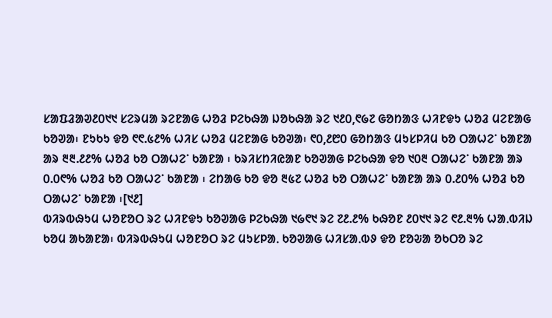ᱥᱟᱯᱲᱟᱣ᱒᱐᱑᱑ ᱥᱮᱨᱢᱟ ᱨᱮᱱᱟᱜ ᱦᱚᱲ ᱞᱮᱠᱷᱟ ᱡᱚᱠᱷᱟ ᱨᱮ ᱑᱒᱐,᱖᱙᱗ ᱜᱚᱴᱟᱝ ᱦᱤᱱᱫᱩ ᱦᱚᱲ ᱢᱮᱱᱟᱜ ᱠᱚᱣᱟ᱾ ᱱᱩᱠᱩ ᱫᱚ ᱖᱖.᱕᱒% ᱦᱤᱥ ᱦᱚᱲ ᱢᱮᱱᱟᱜ ᱠᱚᱣᱟ᱾ ᱖᱐,᱒᱘᱐ ᱜᱚᱴᱟᱝ ᱢᱩᱥᱞᱤᱢ ᱠᱚ ᱛᱟᱦᱮᱸ ᱠᱟᱱᱟ ᱟᱨ ᱓᱓.᱒᱒% ᱦᱚᱲ ᱠᱚ ᱛᱟᱦᱮᱸ ᱠᱟᱱᱟ ᱾ ᱠᱨᱤᱥᱴᱤᱭᱟᱱ ᱠᱚᱣᱟᱜ ᱞᱮᱠᱷᱟ ᱫᱚ ᱑᱐᱓ ᱛᱟᱦᱮᱸ ᱠᱟᱱᱟ ᱟᱨ ᱐.᱐᱖% ᱦᱚᱲ ᱠᱚ ᱛᱟᱦᱮᱸ ᱠᱟᱱᱟ ᱾ ᱮᱴᱟᱜ ᱠᱚ ᱫᱚ ᱓᱕᱗ ᱦᱚᱲ ᱠᱚ ᱛᱟᱦᱮᱸ ᱠᱟᱱᱟ ᱟᱨ ᱐.᱒᱐% ᱦᱚᱲ ᱠᱚ ᱛᱟᱦᱮᱸ ᱠᱟᱱᱟ ᱾[᱑᱒]
ᱵᱤᱨᱵᱷᱩᱢ ᱦᱚᱱᱚᱛ ᱨᱮ ᱦᱤᱱᱫᱩ ᱠᱚᱣᱟᱜ ᱞᱮᱠᱷᱟ ᱑᱙᱖᱑ ᱨᱮ ᱗᱒.᱒% ᱠᱷᱚᱱ ᱒᱐᱑᱑ ᱨᱮ ᱖᱒.᱓% ᱦᱟᱹᱵᱤᱡ ᱠᱚᱢ ᱟᱠᱟᱱᱟ᱾ ᱵᱤᱨᱵᱷᱩᱢ ᱦᱚᱱᱚᱛ ᱨᱮ ᱢᱩᱥᱞᱟᱹ ᱠᱚᱣᱟᱜ ᱦᱤᱥᱟᱹᱵᱽ ᱫᱚ ᱱᱚᱶᱟ ᱚᱠᱛᱚ ᱨᱮ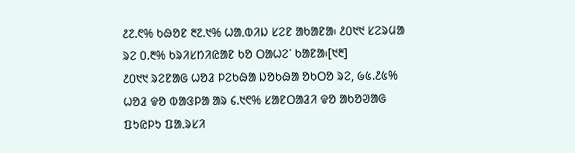᱒᱗.᱖% ᱠᱷᱚᱱ ᱓᱗.᱑% ᱦᱟᱹᱵᱤᱡ ᱥᱮᱱ ᱟᱠᱟᱱᱟ᱾ ᱒᱐᱑᱑ ᱥᱮᱨᱢᱟ ᱨᱮ ᱐.᱓% ᱠᱨᱤᱥᱴᱤᱭᱟᱱ ᱠᱚ ᱛᱟᱦᱮᱸ ᱠᱟᱱᱟ᱾[᱑᱓]
᱒᱐᱑᱑ ᱨᱮᱱᱟᱜ ᱦᱚᱲ ᱞᱮᱠᱷᱟ ᱡᱚᱠᱷᱟ ᱚᱠᱛᱚ ᱨᱮ, ᱙᱕.᱒᱕% ᱦᱚᱲ ᱫᱚ ᱵᱟᱝᱞᱟ ᱟᱨ ᱔.᱑᱖% ᱥᱟᱱᱛᱟᱲᱤ ᱫᱚ ᱟᱠᱚᱣᱟᱜ ᱯᱩᱭᱞᱩ ᱯᱟᱹᱨᱥᱤ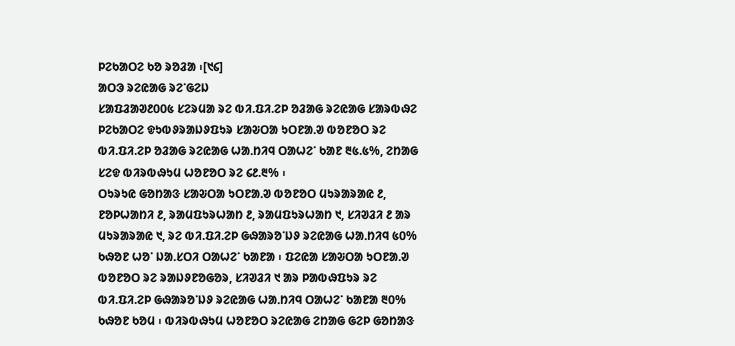ᱞᱮᱠᱟᱛᱮ ᱠᱚ ᱨᱚᱲᱟ ᱾[᱑᱔]
ᱟᱛᱳ ᱨᱮᱭᱟᱜ ᱨᱮᱸᱜᱮᱡ
ᱥᱟᱯᱲᱟᱣ᱒᱐᱐᱕ ᱥᱮᱨᱢᱟ ᱨᱮ ᱵᱤ.ᱯᱤ.ᱮᱞ ᱚᱲᱟᱜ ᱨᱮᱭᱟᱜ ᱥᱟᱨᱵᱷᱮ ᱞᱮᱠᱟᱛᱮ ᱫᱩᱵᱽᱨᱟᱡᱽᱯᱩᱨ ᱥᱟᱶᱛᱟ ᱩᱛᱱᱟᱹᱣ ᱵᱚᱱᱚᱛ ᱨᱮ ᱵᱤ.ᱯᱤ.ᱮᱞ ᱚᱲᱟᱜ ᱨᱮᱭᱟᱜ ᱦᱟᱹᱴᱤᱧ ᱛᱟᱦᱮᱸ ᱠᱟᱱ ᱓᱕.᱕%, ᱮᱴᱟᱜ ᱥᱮᱫ ᱵᱤᱨᱵᱷᱩᱢ ᱦᱚᱱᱚᱛ ᱨᱮ ᱔᱒.᱓% ᱾
ᱛᱩᱨᱩᱭ ᱜᱚᱴᱟᱝ ᱥᱟᱶᱛᱟ ᱩᱛᱱᱟᱹᱣ ᱵᱚᱱᱚᱛ ᱢᱩᱨᱟᱨᱟᱭ ᱒, ᱱᱚᱞᱦᱟᱴᱤ ᱒, ᱨᱟᱢᱯᱩᱨᱦᱟᱴ ᱒, ᱨᱟᱢᱯᱩᱨᱦᱟᱴ ᱑, ᱥᱤᱣᱲᱤ ᱒ ᱟᱨ ᱢᱩᱨᱟᱨᱟᱭ ᱑, ᱨᱮ ᱵᱤ.ᱯᱤ.ᱮᱞ ᱜᱷᱟᱨᱚᱸᱡᱽ ᱨᱮᱭᱟᱜ ᱦᱟᱹᱴᱤᱧ ᱕᱐% ᱠᱷᱚᱱ ᱦᱚᱸ ᱡᱟᱹᱥᱛᱤ ᱛᱟᱦᱮᱸ ᱠᱟᱱᱟ ᱾ ᱯᱮᱭᱟ ᱥᱟᱶᱛᱟ ᱩᱛᱱᱟᱹᱣ ᱵᱚᱱᱚᱛ ᱨᱮ ᱨᱟᱡᱽᱱᱚᱜᱚᱨ, ᱥᱤᱣᱲᱤ ᱑ ᱟᱨ ᱞᱟᱵᱷᱯᱩᱨ ᱨᱮ ᱵᱤ.ᱯᱤ.ᱮᱞ ᱜᱷᱟᱨᱚᱸᱡᱽ ᱨᱮᱭᱟᱜ ᱦᱟᱹᱴᱤᱧ ᱛᱟᱦᱮᱸ ᱠᱟᱱᱟ ᱓᱐% ᱠᱷᱚᱱ ᱠᱚᱢ ᱾ ᱵᱤᱨᱵᱷᱩᱢ ᱦᱚᱱᱚᱛ ᱨᱮᱭᱟᱜ ᱮᱴᱟᱜ ᱜᱮᱞ ᱜᱚᱴᱟᱝ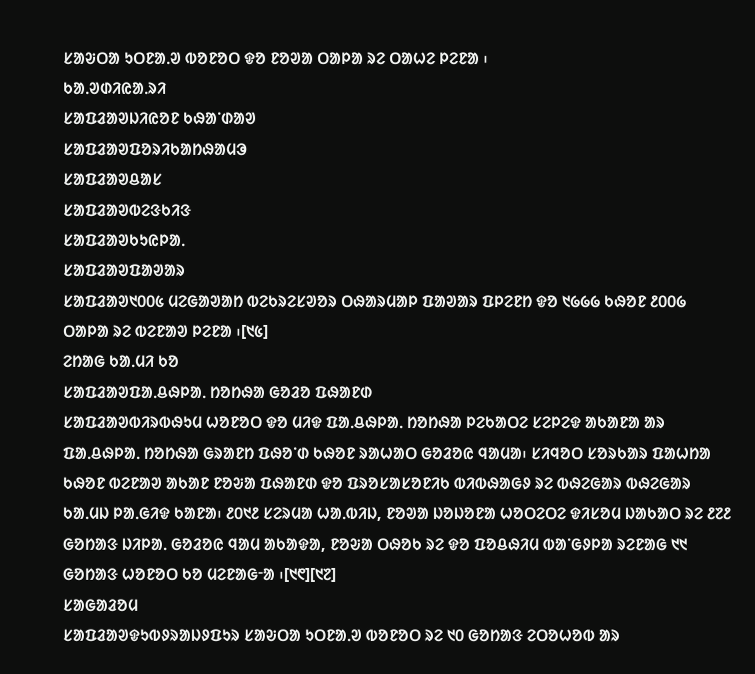ᱥᱟᱶᱛᱟ ᱩᱛᱱᱟᱹᱣ ᱵᱚᱱᱚᱛ ᱫᱚ ᱱᱚᱣᱟ ᱛᱟᱞᱟ ᱨᱮ ᱛᱟᱦᱮ ᱞᱮᱱᱟ ᱾
ᱠᱟᱹᱣᱰᱤᱭᱟᱹᱨᱤ
ᱥᱟᱯᱲᱟᱣᱡᱤᱭᱚᱱ ᱠᱷᱟᱸᱰᱟᱣ
ᱥᱟᱯᱲᱟᱣᱯᱚᱨᱤᱠᱟᱴᱷᱟᱢᱳ
ᱥᱟᱯᱲᱟᱣᱪᱟᱥ
ᱥᱟᱯᱲᱟᱣᱵᱮᱝᱠᱤᱝ
ᱥᱟᱯᱲᱟᱣᱠᱩᱭᱞᱟᱹ
ᱥᱟᱯᱲᱟᱣᱯᱟᱣᱟᱨ
ᱥᱟᱯᱲᱟᱣ᱑᱐᱐᱕ ᱢᱮᱜᱟᱣᱟᱴ ᱵᱮᱠᱨᱮᱥᱣᱚᱨ ᱛᱷᱟᱨᱢᱟᱞ ᱯᱟᱣᱟᱨ ᱯᱞᱮᱱᱴ ᱫᱚ ᱑᱙᱙᱙ ᱠᱷᱚᱱ ᱒᱐᱐᱙ ᱛᱟᱞᱟ ᱨᱮ ᱵᱮᱱᱟᱣ ᱞᱮᱱᱟ ᱾[᱑᱕]
ᱮᱴᱟᱜ ᱠᱟᱹᱢᱤ ᱠᱚ
ᱥᱟᱯᱲᱟᱣᱯᱟᱹᱪᱷᱞᱟᱹ ᱴᱚᱴᱷᱟ ᱜᱚᱲᱚ ᱯᱷᱟᱱᱰ
ᱥᱟᱯᱲᱟᱣᱵᱤᱨᱵᱷᱩᱢ ᱦᱚᱱᱚᱛ ᱫᱚ ᱢᱤᱫ ᱯᱟᱹᱪᱷᱞᱟᱹ ᱴᱚᱴᱷᱟ ᱞᱮᱠᱟᱛᱮ ᱥᱮᱞᱮᱫ ᱟᱠᱟᱱᱟ ᱟᱨ ᱯᱟᱹᱪᱷᱞᱟᱹ ᱴᱚᱴᱷᱟ ᱜᱨᱟᱱᱴ ᱯᱷᱚᱸᱰ ᱠᱷᱚᱱ ᱨᱟᱦᱟᱛ ᱜᱚᱲᱚᱭ ᱧᱟᱢᱟ᱾ ᱥᱤᱧᱚᱛ ᱥᱚᱨᱠᱟᱨ ᱯᱟᱦᱴᱟ ᱠᱷᱚᱱ ᱵᱮᱱᱟᱣ ᱟᱠᱟᱱ ᱱᱚᱶᱟ ᱯᱷᱟᱱᱰ ᱫᱚ ᱯᱨᱚᱥᱟᱥᱚᱱᱤᱠ ᱵᱤᱵᱷᱟᱜᱽ ᱨᱮ ᱵᱷᱮᱜᱟᱨ ᱵᱷᱮᱜᱟᱨ ᱠᱟᱹᱢᱡ ᱞᱟᱹᱜᱤᱫ ᱠᱟᱱᱟ᱾ ᱒᱐᱑᱒ ᱥᱮᱨᱢᱟ ᱦᱟᱹᱵᱤᱡ, ᱱᱚᱣᱟ ᱡᱚᱡᱚᱱᱟ ᱦᱚᱛᱮᱛᱮ ᱫᱤᱥᱚᱢ ᱡᱟᱠᱟᱛ ᱨᱮ ᱒᱗᱒ ᱜᱚᱴᱟᱝ ᱡᱤᱞᱟᱹ ᱜᱚᱲᱚᱭ ᱧᱟᱢ ᱟᱠᱟᱫᱟ, ᱱᱚᱶᱟ ᱛᱷᱚᱠ ᱨᱮ ᱫᱚ ᱯᱚᱪᱷᱤᱢ ᱵᱟᱸᱜᱽᱞᱟ ᱨᱮᱱᱟᱜ ᱑᱑ ᱜᱚᱴᱟᱝ ᱦᱚᱱᱚᱛ ᱠᱚ ᱢᱮᱱᱟᱜᱼᱟ ᱾[᱑᱖][᱑᱗]
ᱥᱟᱜᱟᱲᱚᱢ
ᱥᱟᱯᱲᱟᱣᱫᱩᱵᱽᱨᱟᱡᱽᱯᱩᱨ ᱥᱟᱶᱛᱟ ᱩᱛᱱᱟᱹᱣ ᱵᱚᱱᱚᱛ ᱨᱮ ᱑᱐ ᱜᱚᱴᱟᱝ ᱮᱛᱚᱦᱚᱵ ᱟᱨ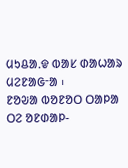ᱢᱩᱪᱟᱹᱫ ᱵᱟᱥ ᱰᱟᱦᱟᱨ ᱢᱮᱱᱟᱜᱼᱟ ᱾
ᱱᱚᱶᱟ ᱵᱚᱱᱚᱛ ᱛᱟᱞᱟ ᱛᱮ ᱚᱱᱰᱟᱞ-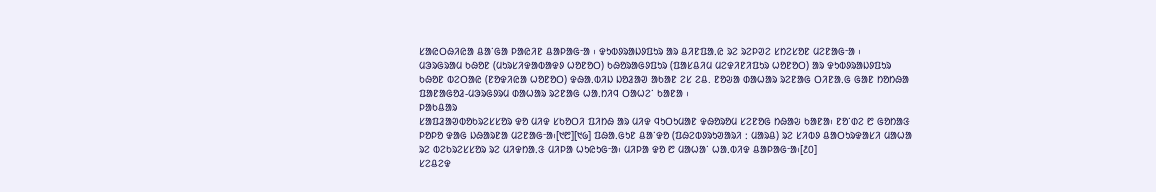ᱥᱟᱭᱛᱷᱤᱭᱟ ᱪᱟᱸᱜᱟ ᱞᱟᱭᱤᱱ ᱪᱟᱞᱟᱜᱼᱟ ᱾ ᱫᱩᱵᱽᱨᱟᱡᱽᱯᱩᱨ ᱟᱨ ᱪᱤᱱᱯᱟᱹᱭ ᱨᱮ ᱨᱮᱞᱣᱮ ᱥᱴᱮᱥᱚᱱ ᱢᱮᱱᱟᱜᱼᱟ ᱾
ᱢᱳᱨᱜᱨᱟᱢ ᱠᱷᱚᱱ (ᱢᱩᱨᱥᱤᱫᱟᱵᱟᱫᱽ ᱦᱚᱱᱚᱛ) ᱠᱷᱚᱨᱟᱜᱽᱯᱩᱨ (ᱯᱟᱥᱪᱤᱢ ᱢᱮᱫᱤᱱᱤᱯᱩᱨ ᱦᱚᱱᱚᱛ) ᱟᱨ ᱫᱩᱵᱽᱨᱟᱡᱽᱯᱩᱨ ᱠᱷᱚᱱ ᱵᱮᱛᱟᱭ (ᱱᱚᱫᱤᱭᱟ ᱦᱚᱱᱚᱛ) ᱫᱷᱟᱹᱵᱤᱡ ᱡᱚᱲᱟᱣ ᱟᱠᱟᱱ ᱮᱥ ᱮᱪ. ᱱᱚᱶᱟ ᱰᱟᱦᱟᱨ ᱨᱮᱱᱟᱜ ᱛᱤᱱᱟᱹᱜ ᱜᱟᱱ ᱴᱚᱴᱷᱟ ᱯᱟᱱᱟᱜᱚᱲ-ᱢᱳᱨᱜᱽᱨᱢ ᱰᱟᱦᱟᱨ ᱨᱮᱱᱟᱜ ᱦᱟᱹᱴᱤᱧ ᱛᱟᱦᱮᱸ ᱠᱟᱱᱟ ᱾
ᱞᱟᱠᱪᱟᱨ
ᱥᱟᱯᱲᱟᱣᱵᱚᱠᱨᱮᱥᱥᱚᱨ ᱫᱚ ᱢᱤᱫ ᱥᱠᱚᱛᱤ ᱯᱤᱴᱷ ᱟᱨ ᱢᱤᱫ ᱧᱩᱛᱩᱢᱟᱱ ᱫᱷᱚᱨᱚᱢ ᱥᱮᱱᱚᱜ ᱴᱷᱟᱶ ᱠᱟᱱᱟ᱾ ᱱᱚᱸᱰᱮ ᱘ ᱜᱚᱴᱟᱝ ᱞᱚᱞᱚ ᱫᱟᱜ ᱡᱷᱟᱨᱱᱟ ᱢᱮᱱᱟᱜᱼᱟ᱾[᱑᱘][᱑᱙] ᱯᱷᱟᱹᱜᱩᱱ ᱪᱟᱸᱫᱚ (ᱯᱷᱮᱵᱽᱨᱩᱣᱟᱨᱤ ᱺ ᱢᱟᱨᱪ) ᱨᱮ ᱥᱤᱵᱽ ᱪᱟᱛᱩᱨᱫᱟᱥᱤ ᱢᱟᱦᱟ ᱨᱮ ᱵᱮᱠᱨᱮᱥᱥᱚᱨ ᱨᱮ ᱢᱤᱫᱴᱟᱹᱝ ᱢᱤᱞᱟ ᱦᱩᱭᱩᱜᱼᱟ᱾ ᱢᱤᱞᱟ ᱫᱚ ᱘ ᱢᱟᱦᱟᱸ ᱦᱟᱹᱵᱤᱫ ᱪᱟᱞᱟᱜᱼᱟ᱾[᱒᱐]
ᱥᱮᱪᱮᱫ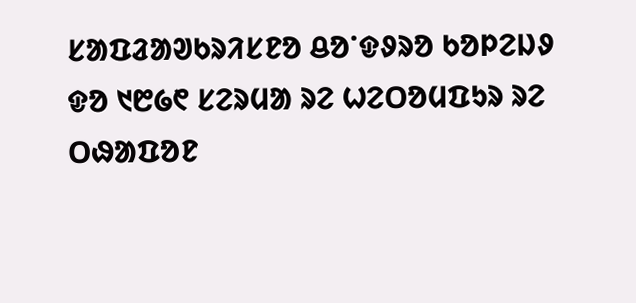ᱥᱟᱯᱲᱟᱣᱠᱨᱤᱥᱱᱚ ᱪᱚᱸᱫᱽᱨᱚ ᱠᱚᱞᱮᱡᱽ ᱫᱚ ᱑᱘᱙᱖ ᱥᱮᱨᱢᱟ ᱨᱮ ᱦᱮᱛᱚᱢᱯᱩᱨ ᱨᱮ ᱛᱷᱟᱯᱚᱱ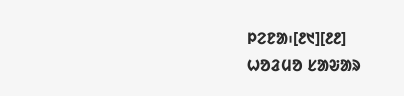ᱞᱮᱱᱟ᱾[᱒᱑][᱒᱒]
ᱦᱚᱲᱢᱚ ᱥᱟᱶᱟᱨ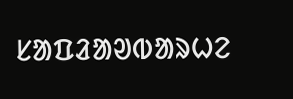ᱥᱟᱯᱲᱟᱣᱵᱟᱨᱦᱮ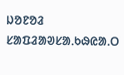ᱡᱚᱱᱚᱲ
ᱥᱟᱯᱲᱟᱣᱥᱟᱹᱠᱷᱭᱟᱹᱛ